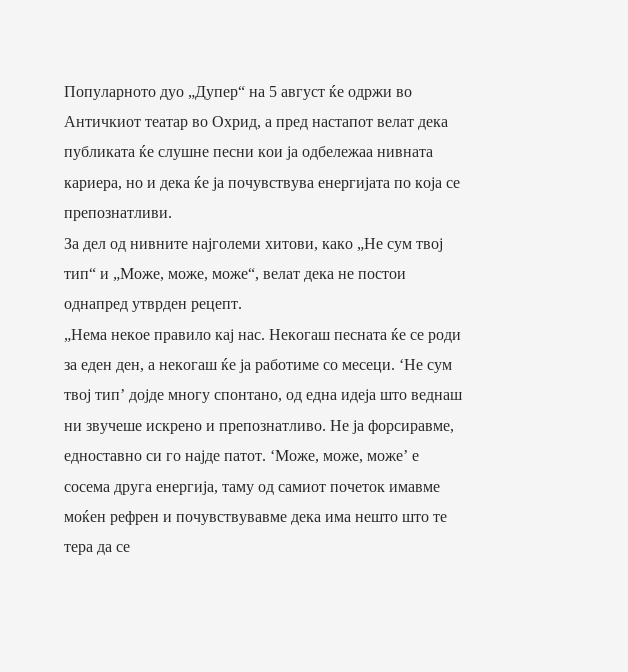Популарното дуо „Дупер“ на 5 август ќе одржи во Античкиот театар во Охрид, а пред настапот велат дека публиката ќе слушне песни кои ја одбележаа нивната кариера, но и дека ќе ја почувствува енергијата по која се препознатливи.
За дел од нивните најголеми хитови, како „Не сум твој тип“ и „Може, може, може“, велат дека не постои однапред утврден рецепт.
„Нема некое правило кај нас. Некогаш песната ќе се роди за еден ден, а некогаш ќе ја работиме со месеци. ‘Не сум твој тип’ дојде многу спонтано, од една идеја што веднаш ни звучеше искрено и препознатливо. Не ја форсиравме, едноставно си го најде патот. ‘Може, може, може’ е сосема друга енергија, таму од самиот почеток имавме моќен рефрен и почувствувавме дека има нешто што те тера да се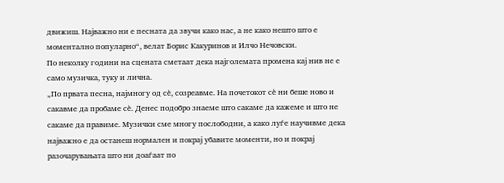движиш. Најважно ни е песната да звучи како нас, а не како нешто што е моментално популарно“, велат Борис Какуринов и Илчо Нечовски.
По неколку години на сцената сметаат дека најголемата промена кај нив не е само музичка, туку и лична.
„По првата песна, најмногу од сѐ, созреавме. На почетокот сè ни беше ново и сакавме да пробаме сè. Денес подобро знаеме што сакаме да кажеме и што не сакаме да правиме. Музички сме многу послободни, а како луѓе научивме дека најважно е да останеш нормален и покрај убавите моменти, но и покрај разочарувањата што ни доаѓаат по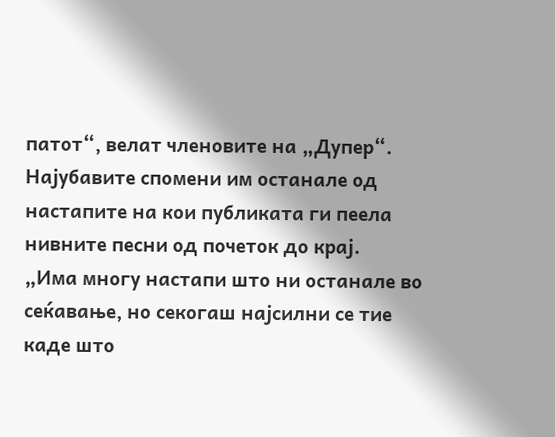патот“, велат членовите на „Дупер“.
Најубавите спомени им останале од настапите на кои публиката ги пеела нивните песни од почеток до крај.
„Има многу настапи што ни останале во сеќавање, но секогаш најсилни се тие каде што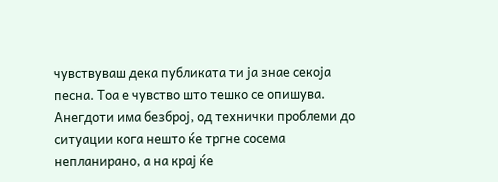чувствуваш дека публиката ти ја знае секоја песна. Тоа е чувство што тешко се опишува. Анегдоти има безброј, од технички проблеми до ситуации кога нешто ќе тргне сосема непланирано, а на крај ќе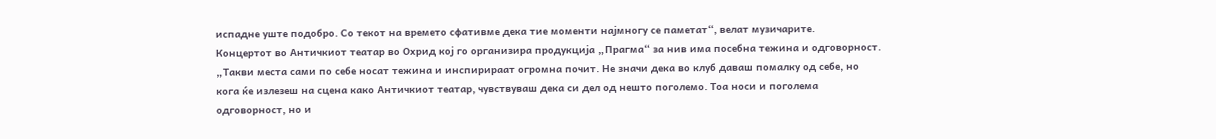испадне уште подобро. Со текот на времето сфативме дека тие моменти најмногу се паметат“, велат музичарите.
Концертот во Античкиот театар во Охрид кој го организира продукција „Прагма“ за нив има посебна тежина и одговорност.
„Такви места сами по себе носат тежина и инспирираат огромна почит. Не значи дека во клуб даваш помалку од себе, но кога ќе излезеш на сцена како Античкиот театар, чувствуваш дека си дел од нешто поголемо. Тоа носи и поголема одговорност, но и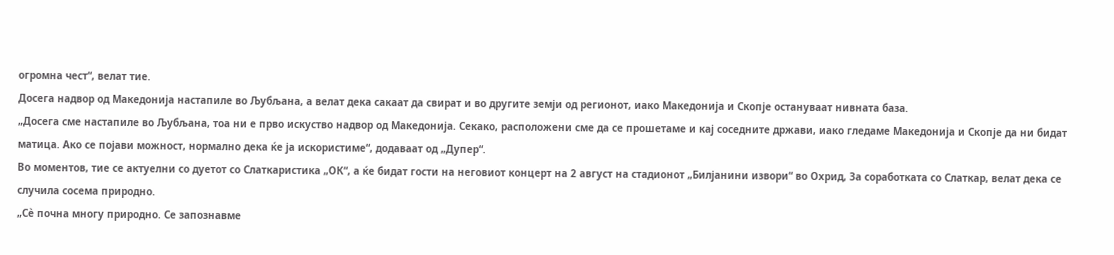огромна чест“, велат тие.
Досега надвор од Македонија настапиле во Љубљана, а велат дека сакаат да свират и во другите земји од регионот, иако Македонија и Скопје остануваат нивната база.
„Досега сме настапиле во Љубљана, тоа ни е прво искуство надвор од Македонија. Секако, расположени сме да се прошетаме и кај соседните држави, иако гледаме Македонија и Скопје да ни бидат матица. Ако се појави можност, нормално дека ќе ја искористиме“, додаваат од „Дупер“.
Во моментов, тие се актуелни со дуетот со Слаткаристика „ОК“, а ќе бидат гости на неговиот концерт на 2 август на стадионот „Билјанини извори“ во Охрид, За соработката со Слаткар, велат дека се случила сосема природно.
„Сè почна многу природно. Се запознавме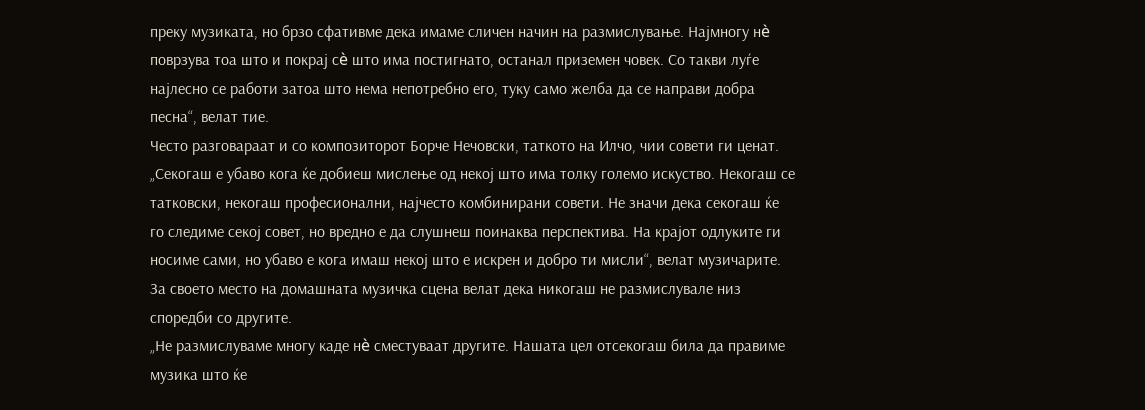преку музиката, но брзо сфативме дека имаме сличен начин на размислување. Најмногу нè поврзува тоа што и покрај сè што има постигнато, останал приземен човек. Со такви луѓе најлесно се работи затоа што нема непотребно его, туку само желба да се направи добра песна“, велат тие.
Често разговараат и со композиторот Борче Нечовски, таткото на Илчо, чии совети ги ценат.
„Секогаш е убаво кога ќе добиеш мислење од некој што има толку големо искуство. Некогаш се татковски, некогаш професионални, најчесто комбинирани совети. Не значи дека секогаш ќе го следиме секој совет, но вредно е да слушнеш поинаква перспектива. На крајот одлуките ги носиме сами, но убаво е кога имаш некој што е искрен и добро ти мисли“, велат музичарите.
За своето место на домашната музичка сцена велат дека никогаш не размислувале низ споредби со другите.
„Не размислуваме многу каде нè сместуваат другите. Нашата цел отсекогаш била да правиме музика што ќе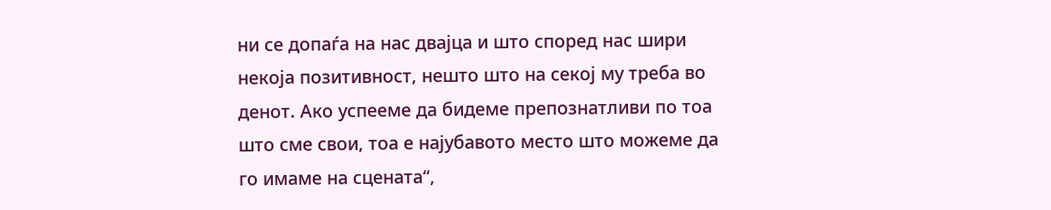ни се допаѓа на нас двајца и што според нас шири некоја позитивност, нешто што на секој му треба во денот. Ако успееме да бидеме препознатливи по тоа што сме свои, тоа е најубавото место што можеме да го имаме на сцената“,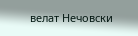велат Нечовски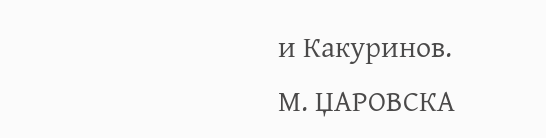и Какуринов.
М. ЏАРОВСКА